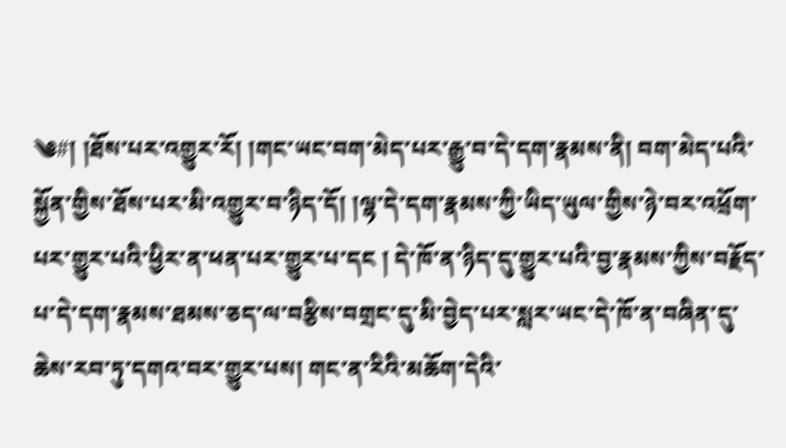༄#། །ཐོས་པར་འགྱུར་རོ། །གང་ཡང་བག་མེད་པར་རྒྱུ་བ་དེ་དག་རྣམས་ནི། བག་མེད་པའི་སྐྱོན་གྱིས་ཐོས་པར་མི་འགྱུར་བ་ཉིད་དོ། །ལྷ་དེ་དག་རྣམས་ཀྱི་ཡིད་ཡུལ་གྱིས་ཉེ་བར་འཕྲོག་པར་གྱུར་པའི་ཕྱིར་ན་ཕན་པར་གྱུར་པ་དང ། དེ་ཁོ་ན་ཉིད་དུ་གྱུར་པའི་བྱ་རྣམས་ཀྱིས་བརྗོད་པ་དེ་དག་རྣམས་ཐམས་ཅད་ལ་བརྩིས་བགྲང་དུ་མི་བྱེད་པར་སླར་ཡང་དེ་ཁོ་ན་བཞིན་དུ་ཆེས་རབ་ཏུ་དགའ་བར་གྱུར་པས། གང་ན་རིའི་མཆོག་དེའི་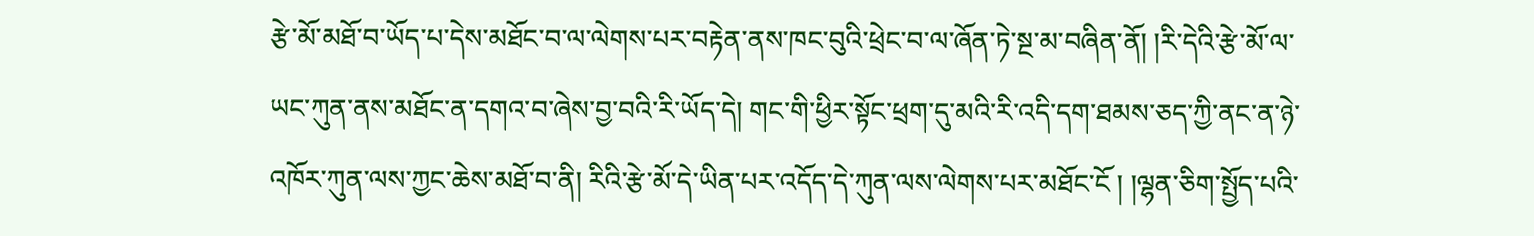རྩེ་མོ་མཐོ་བ་ཡོད་པ་དེས་མཐོང་བ་ལ་ལེགས་པར་བརྟེན་ནས་ཁང་བུའི་ཕྲེང་བ་ལ་ཞོན་ཏེ་སྔ་མ་བཞིན་ནོ། །རི་དེའི་རྩེ་མོ་ལ་ཡང་ཀུན་ནས་མཐོང་ན་དགའ་བ་ཞེས་བྱ་བའི་རི་ཡོད་དེ། གང་གི་ཕྱིར་སྟོང་ཕྲག་དུ་མའི་རི་འདི་དག་ཐམས་ཅད་ཀྱི་ནང་ན་ཉེ་འཁོར་ཀུན་ལས་ཀྱང་ཆེས་མཐོ་བ་ནི། རིའི་རྩེ་མོ་དེ་ཡིན་པར་འདོད་དེ་ཀུན་ལས་ལེགས་པར་མཐོང་ངོ ། །ལྷན་ཅིག་སྤྱོད་པའི་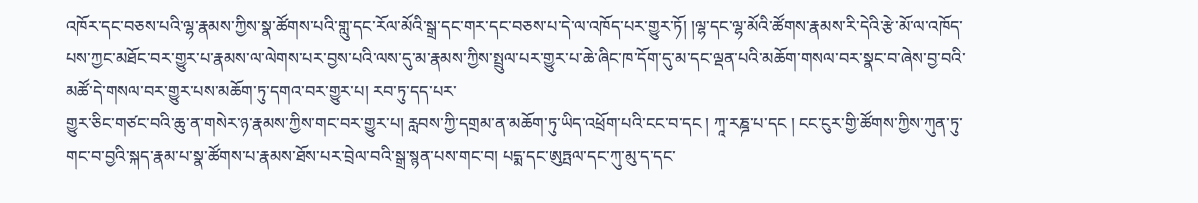འཁོར་དང་བཅས་པའི་ལྷ་རྣམས་ཀྱིས་སྣ་ཚོགས་པའི་གླུ་དང་རོལ་མོའི་སྒྲ་དང་གར་དང་བཅས་པ་དེ་ལ་འཁོད་པར་གྱུར་ཏོ། །ལྷ་དང་ལྷ་མོའི་ཚོགས་རྣམས་རི་དེའི་རྩེ་མོ་ལ་འཁོད་པས་ཀྱང་མཐོང་བར་གྱུར་པ་རྣམས་ལ་ལེགས་པར་བྱས་པའི་ལས་དུ་མ་རྣམས་ཀྱིས་སྤྲུལ་པར་གྱུར་པ་ཆེ་ཞིང་ཁ་དོག་དུ་མ་དང་ལྡན་པའི་མཆོག་གསལ་བར་སྣང་བ་ཞེས་བྱ་བའི་མཚོ་དེ་གསལ་བར་གྱུར་པས་མཆོག་ཏུ་དགའ་བར་གྱུར་པ། རབ་ཏུ་དད་པར་
གྱུར་ཅིང་གཙང་བའི་ཆུ་ན་གསེར་ཉ་རྣམས་ཀྱིས་གང་བར་གྱུར་པ། རླབས་ཀྱི་དགྲམ་ན་མཆོག་ཏུ་ཡིད་འཕྲོག་པའི་ངང་བ་དང ། ཀཱ་རཎྜ་པ་དང ། ངང་ངུར་གྱི་ཚོགས་ཀྱིས་ཀུན་ཏུ་གང་བ་བྱའི་སྐད་རྣམ་པ་སྣ་ཚོགས་པ་རྣམས་ཐོས་པར་བྲེལ་བའི་སྒྲ་སྙན་པས་གང་བ། པདྨ་དང་ཨུཏྤལ་དང་ཀུ་མུ་ད་དང་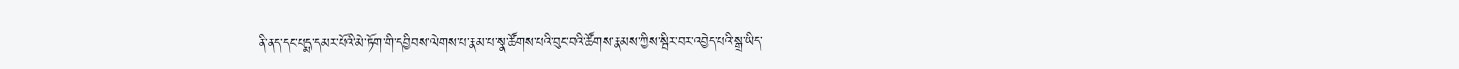ནི་ནད་དང་པདྨ་དམར་པོའི་མེ་ཏོག་གི་དབྱིབས་ལེགས་པ་རྣམ་པ་སྣ་ཚོགས་པའི་བུང་བའི་ཚོགས་རྣམས་ཀྱིས་སྦིར་བར་འབྱེད་པའི་སྒྲ་ཡིད་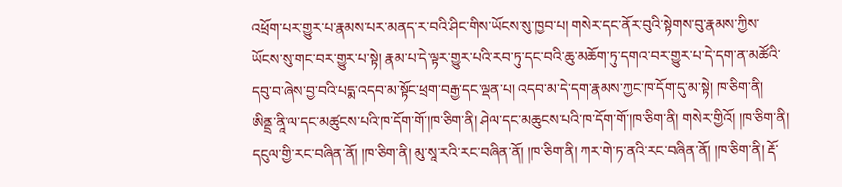འཕྲོག་པར་གྱུར་པ་རྣམས་པར་མནད་ར་བའི་ཤིང་གིས་ཡོངས་སུ་ཁྱབ་པ། གསེར་དང་ནོར་བུའི་སྟེགས་བུ་རྣམས་ཀྱིས་ཡོངས་སུ་གང་བར་གྱུར་པ་སྟེ། རྣམ་པ་དེ་ལྟར་གྱུར་པའི་རབ་ཏུ་དང་བའི་ཆུ་མཆོག་ཏུ་དགའ་བར་གྱུར་པ་དེ་དག་ན་མཚོའི་དབུ་བ་ཞེས་བྱ་བའི་པདྨ་འདབ་མ་སྟོང་ཕྲག་བརྒྱ་དང་ལྡན་པ། འདབ་མ་དེ་དག་རྣམས་ཀྱང་ཁ་དོག་དུ་མ་སྟེ། ཁ་ཅིག་ནི། ཨིནྡྲ་ནཱི་ལ་དང་མཚུངས་པའི་ཁ་དོག་གོ་།ཁ་ཅིག་ནི། ཤེལ་དང་མཆུངས་པའི་ཁ་དོག་གོ་།ཁ་ཅིག་ནི། གསེར་གྱིའོ། །ཁ་ཅིག་ནི། དངུལ་གྱི་རང་བཞིན་ནོ། །ཁ་ཅིག་ནི། མུ་སཱ་རའི་རང་བཞིན་ནོ། །ཁ་ཅིག་ནི། ཀར་གེ་ཏ་ནའི་རང་བཞིན་ནོ། །ཁ་ཅིག་ནི། རྡོ་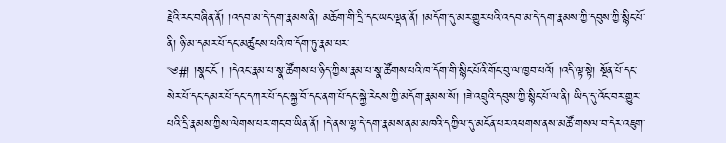རྗེའི་རང་བཞིན་ནོ། །འདབ་མ་དེ་དག་རྣམས་ནི། མཆོག་གི་དྲི་དང་ཡང་ལྡན་ནོ། །མདོག་དུ་མར་གྱུར་པའི་འདབ་མ་དེ་དག་རྣམས་ཀྱི་དབུས་ཀྱི་སྙིང་པོ་ནི། ཉི་མ་དམར་པོ་དང་མཚུངས་པའི་ཁ་དོག་ཏུ་རྣམ་པར་
༄#། །སྣང་ངོ ། །དེའང་རྣམ་པ་སྣ་ཚོགས་པ་ཉིད་ཀྱིས་རྣམ་པ་སྣ་ཚོགས་པའི་ཁ་དོག་གི་སྙིང་པོའི་གོང་བུ་ལ་ཁྱབ་པའོ། །འདི་ལྟ་སྟེ། སྔོན་པོ་དང་སེར་པོ་དང་དམར་པོ་དང་དཀར་པོ་དང་སྐྱ་བོ་དང་ནག་པོ་དང་སྐྱེ་རེངས་ཀྱི་མདོག་རྣམས་སོ། །ཟེ་འབྲུའི་དབུས་ཀྱི་སྙིང་པོ་ལ་ནི། ཡིད་དུ་འོང་བར་གྱུར་པའི་དྲི་རྣམས་ཀྱིས་ལེགས་པར་གང་བ་ཡིན་ནོ། །དེ་ནས་ལྷ་དེ་དག་རྣམས་ནམ་མཁའི་དཀྱིལ་དུ་མངོན་པར་འཕགས་ནས་མཚོ་གསལ་བ་དེར་འཇུག་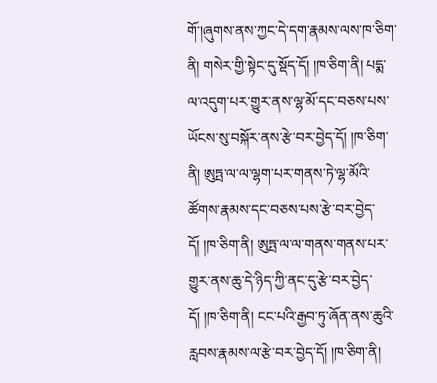གོ་།ཞུགས་ནས་ཀྱང་དེ་དག་རྣམས་ལས་ཁ་ཅིག་ནི། གསེར་གྱི་སྟེང་དུ་སྡོད་དོ། །ཁ་ཅིག་ནི། པདྨ་ལ་འདུག་པར་གྱུར་ནས་ལྷ་མོ་དང་བཅས་པས་ཡོངས་སུ་བསྐོར་ནས་རྩེ་བར་བྱེད་དོ། །ཁ་ཅིག་ནི། ཨུཏྤ་ལ་ལ་ལྷག་པར་གནས་ཏེ་ལྷ་མོའི་ཚོགས་རྣམས་དང་བཅས་པས་རྩེ་བར་བྱེད་དོ། །ཁ་ཅིག་ནི། ཨུཏྤ་ལ་ལ་གནས་གནས་པར་གྱུར་ནས་ཆུ་དེ་ཉིད་ཀྱི་ནང་དུ་རྩེ་བར་བྱེད་དོ། །ཁ་ཅིག་ནི། ངང་པའི་རྒྱབ་ཏུ་ཞོན་ནས་ཆུའི་རླབས་རྣམས་ལ་རྩེ་བར་བྱེད་དོ། །ཁ་ཅིག་ནི།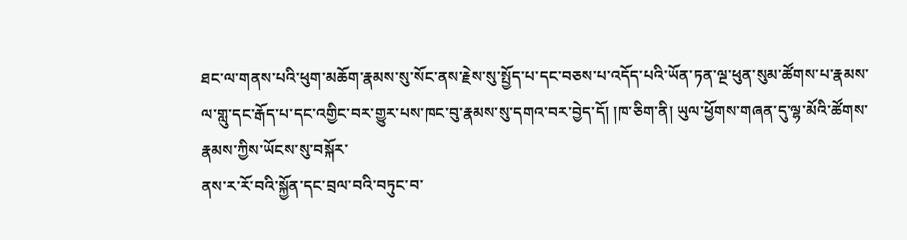ཐང་ལ་གནས་པའི་ཕུག་མཆོག་རྣམས་སུ་སོང་ནས་རྗེས་སུ་སྤྱོད་པ་དང་བཅས་པ་འདོད་པའི་ཡོན་ཏན་ལྔ་ཕུན་སུམ་ཚོགས་པ་རྣམས་ལ་གླུ་དང་རྒོད་པ་དང་འགྱིང་བར་གྱུར་པས་ཁང་བུ་རྣམས་སུ་དགའ་བར་བྱེད་དོ། །ཁ་ཅིག་ནི། ཡུལ་ཕྱོགས་གཞན་དུ་ལྷ་མོའི་ཚོགས་རྣམས་ཀྱིས་ཡོངས་སུ་བསྐོར་
ནས་ར་རོ་བའི་སྐྱོན་དང་བྲལ་བའི་བཏུང་བ་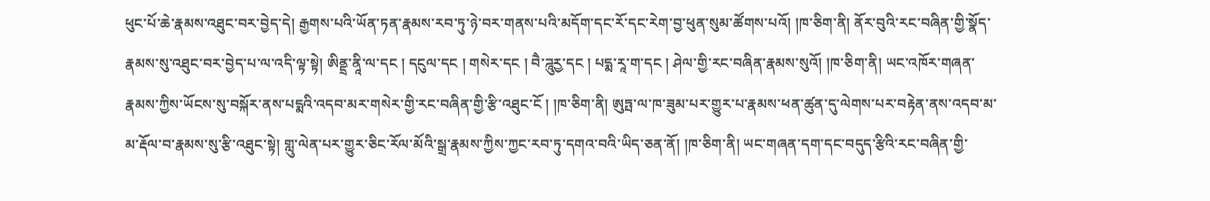ཕུང་པོ་ཆེ་རྣམས་འཐུང་བར་བྱེད་དེ། རྒྱགས་པའི་ཡོན་ཏན་རྣམས་རབ་ཏུ་ཉེ་བར་གནས་པའི་མདོག་དང་རོ་དང་རེག་བྱ་ཕུན་སུམ་ཚོགས་པའོ། །ཁ་ཅིག་ནི། ནོར་བུའི་རང་བཞིན་གྱི་སྣོད་རྣམས་སུ་འཐུང་བར་བྱེད་པ་ལ་འདི་ལྟ་སྟེ། ཨིནྡྲ་ནཱི་ལ་དང ། དངུལ་དང ། གསེར་དང ། བཻ་ཌཱུརྱ་དང ། པདྨ་རཱ་ག་དང ། ཤེལ་གྱི་རང་བཞིན་རྣམས་སུའོ། །ཁ་ཅིག་ནི། ཡང་འཁོར་གཞན་རྣམས་ཀྱིས་ཡོངས་སུ་བསྐོར་ནས་པདྨའི་འདབ་མར་གསེར་གྱི་རང་བཞིན་གྱི་རྩི་འཐུང་ངོ ། །ཁ་ཅིག་ནི། ཨུཏྤ་ལ་ཁ་ཟུམ་པར་གྱུར་པ་རྣམས་ཕན་ཚུན་དུ་ལེགས་པར་བརྟེན་ནས་འདབ་མ་མ་རྡོལ་བ་རྣམས་སུ་རྩི་འཐུང་སྟེ། གླུ་ལེན་པར་གྱུར་ཅིང་རོལ་མོའི་སྒྲ་རྣམས་ཀྱིས་ཀྱང་རབ་ཏུ་དགའ་བའི་ཡིད་ཅན་ནོ། །ཁ་ཅིག་ནི། ཡང་གཞན་དག་དང་བདུད་རྩིའི་རང་བཞིན་གྱི་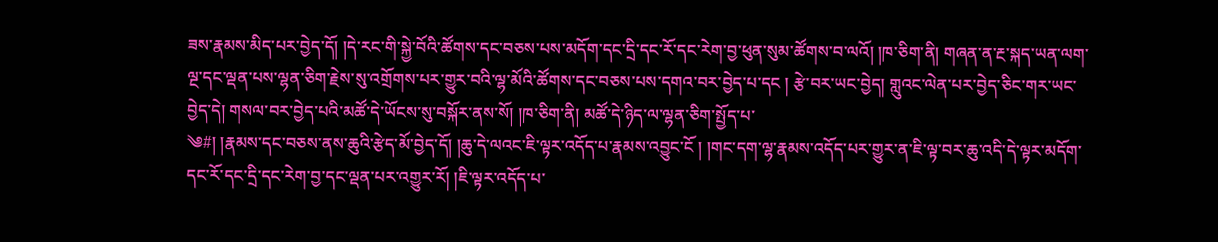ཟས་རྣམས་མིད་པར་བྱེད་དོ། །དེ་རང་གི་སྐྱེ་བོའི་ཚོགས་དང་བཅས་པས་མདོག་དང་དྲི་དང་རོ་དང་རེག་བྱ་ཕུན་སུམ་ཚོགས་བ་ལའོ། །ཁ་ཅིག་ནི། གཞན་ན་རྔ་སྐད་ཡན་ལག་ལྔ་དང་ལྡན་པས་ལྷན་ཅིག་རྗེས་སུ་འགྲོགས་པར་གྱུར་བའི་ལྷ་མོའི་ཚོགས་དང་བཅས་པས་དགའ་བར་བྱེད་པ་དང ། རྩེ་བར་ཡང་བྱེད། གླུའང་ལེན་པར་བྱེད་ཅིང་གར་ཡང་བྱེད་དེ། གསལ་བར་བྱེད་པའི་མཚོ་དེ་ཡོངས་སུ་བསྐོར་ནས་སོ། །ཁ་ཅིག་ནི། མཚོ་དེ་ཉིད་ལ་ལྷན་ཅིག་སྤྱོད་པ་
༄#། །རྣམས་དང་བཅས་ནས་ཆུའི་རྩེད་མོ་བྱེད་དོ། །ཆུ་དེ་ལའང་ཇི་ལྟར་འདོད་པ་རྣམས་འབྱུང་ངོ ། །གང་དག་ལྷ་རྣམས་འདོད་པར་གྱུར་ན་ཇི་ལྟ་བར་ཆུ་འདི་དེ་ལྟར་མདོག་དང་རོ་དང་དྲི་དང་རེག་བྱ་དང་ལྡན་པར་འགྱུར་རོ། །ཇི་ལྟར་འདོད་པ་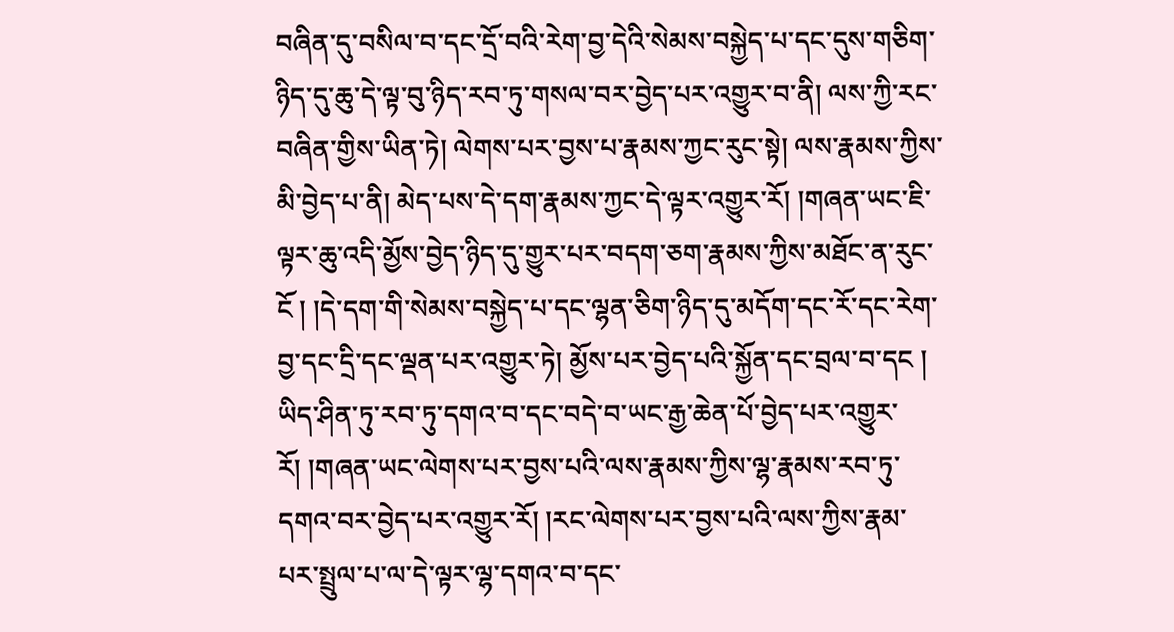བཞིན་དུ་བསིལ་བ་དང་དྲོ་བའི་རེག་བྱ་དེའི་སེམས་བསྐྱེད་པ་དང་དུས་གཅིག་ཉིད་དུ་ཆུ་དེ་ལྟ་བུ་ཉིད་རབ་ཏུ་གསལ་བར་བྱེད་པར་འགྱུར་བ་ནི། ལས་ཀྱི་རང་བཞིན་གྱིས་ཡིན་ཏེ། ལེགས་པར་བྱས་པ་རྣམས་ཀྱང་རུང་སྟེ། ལས་རྣམས་ཀྱིས་མི་བྱེད་པ་ནི། མེད་པས་དེ་དག་རྣམས་ཀྱང་དེ་ལྟར་འགྱུར་རོ། །གཞན་ཡང་ཇི་ལྟར་ཆུ་འདི་མྱོས་བྱེད་ཉིད་དུ་གྱུར་པར་བདག་ཅག་རྣམས་ཀྱིས་མཐོང་ན་རུང་ངོ ། །དེ་དག་གི་སེམས་བསྐྱེད་པ་དང་ལྷན་ཅིག་ཉིད་དུ་མདོག་དང་རོ་དང་རེག་བྱ་དང་དྲི་དང་ལྡན་པར་འགྱུར་ཏེ། མྱོས་པར་བྱེད་པའི་སྐྱོན་དང་བྲལ་བ་དང ། ཡིད་ཤིན་ཏུ་རབ་ཏུ་དགའ་བ་དང་བདེ་བ་ཡང་རྒྱ་ཆེན་པོ་བྱེད་པར་འགྱུར་རོ། །གཞན་ཡང་ལེགས་པར་བྱས་པའི་ལས་རྣམས་ཀྱིས་ལྷ་རྣམས་རབ་ཏུ་དགའ་བར་བྱེད་པར་འགྱུར་རོ། །རང་ལེགས་པར་བྱས་པའི་ལས་ཀྱིས་རྣམ་པར་སྤྲུལ་པ་ལ་དེ་ལྟར་ལྷ་དགའ་བ་དང་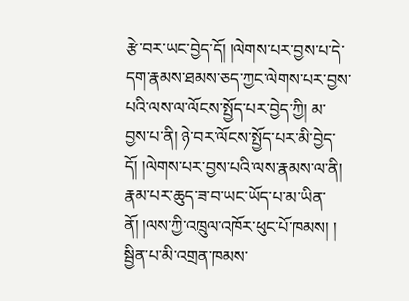རྩེ་བར་ཡང་བྱེད་དོ། །ལེགས་པར་བྱས་པ་དེ་དག་རྣམས་ཐམས་ཅད་ཀྱང་ལེགས་པར་བྱས་པའི་ལས་ལ་ལོངས་སྤྱོད་པར་བྱེད་ཀྱི། མ་
བྱས་པ་ནི། ཉེ་བར་ལོངས་སྤྱོད་པར་མི་བྱེད་དོ། །ལེགས་པར་བྱས་པའི་ལས་རྣམས་ལ་ནི། རྣམ་པར་ཆུད་ཟ་བ་ཡང་ཡོད་པ་མ་ཡིན་ནོ། །ལས་ཀྱི་འཁྲུལ་འཁོར་ཕུང་པོ་ཁམས། ། སྦྱིན་པ་མི་འགྲན་ཁམས་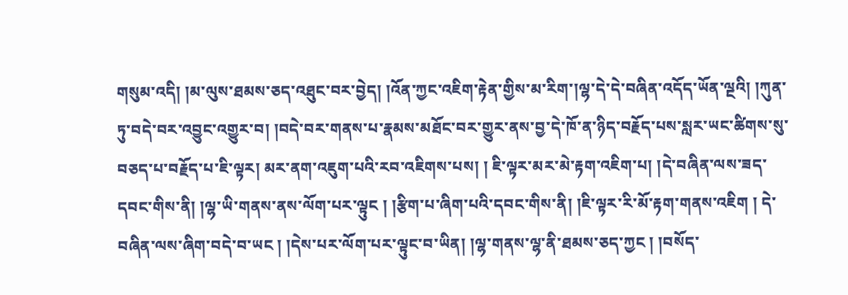གསུམ་འདི། །མ་ལུས་ཐམས་ཅད་འཐུང་བར་བྱེད། །འོན་ཀྱང་འཇིག་རྟེན་གྱིས་མ་རིག་།ལྷ་དེ་དེ་བཞིན་འདོད་ཡོན་ལྔའི། །ཀུན་ཏུ་བདེ་བར་འབྱུང་འགྱུར་བ། །བདེ་བར་གནས་པ་རྣམས་མཐོང་བར་གྱུར་ནས་བྱ་དེ་ཁོ་ན་ཉིད་བརྗོད་པས་སླར་ཡང་ཚིགས་སུ་བཅད་པ་བརྗོད་པ་ཇི་ལྟར། མར་ནག་འཇུག་པའི་རབ་འཇིགས་པས། ། ཇི་ལྟར་མར་མེ་རྟག་འཇིག་པ། །དེ་བཞིན་ལས་ཟད་དབང་གིས་ནི། །ལྷ་ཡི་གནས་ནས་ལོག་པར་ལྟུང ། །རྩིག་པ་ཞིག་པའི་དབང་གིས་ནི། །ཇི་ལྟར་རི་མོ་རྟག་གནས་འཇིག ། དེ་བཞིན་ལས་ཞིག་བདེ་བ་ཡང ། །དེས་པར་ལོག་པར་ལྟུང་བ་ཡིན། །ལྷ་གནས་ལྷ་ནི་ཐམས་ཅད་ཀྱང ། །བསོད་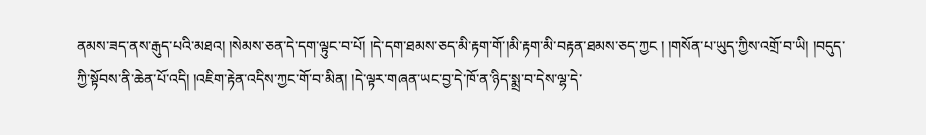ནམས་ཟད་ནས་རྒུད་པའི་མཐའ། །སེམས་ཅན་དེ་དག་ལྟུང་བ་པོ། །དེ་དག་ཐམས་ཅད་མི་རྟག་གོ་།མི་རྟག་མི་བརྟན་ཐམས་ཅད་ཀྱང ། །གསོན་པ་ཡུད་ཀྱིས་འགྲོ་བ་ཡི། །བདུད་ཀྱི་སྟོབས་ནི་ཆེན་པོ་འདི། །འཇིག་རྟེན་འདིས་ཀྱང་གོ་བ་མིན། །དེ་ལྟར་གཞན་ཡང་བྱ་དེ་ཁོ་ན་ཉིད་སྨྲ་བ་དེས་ལྷ་དེ་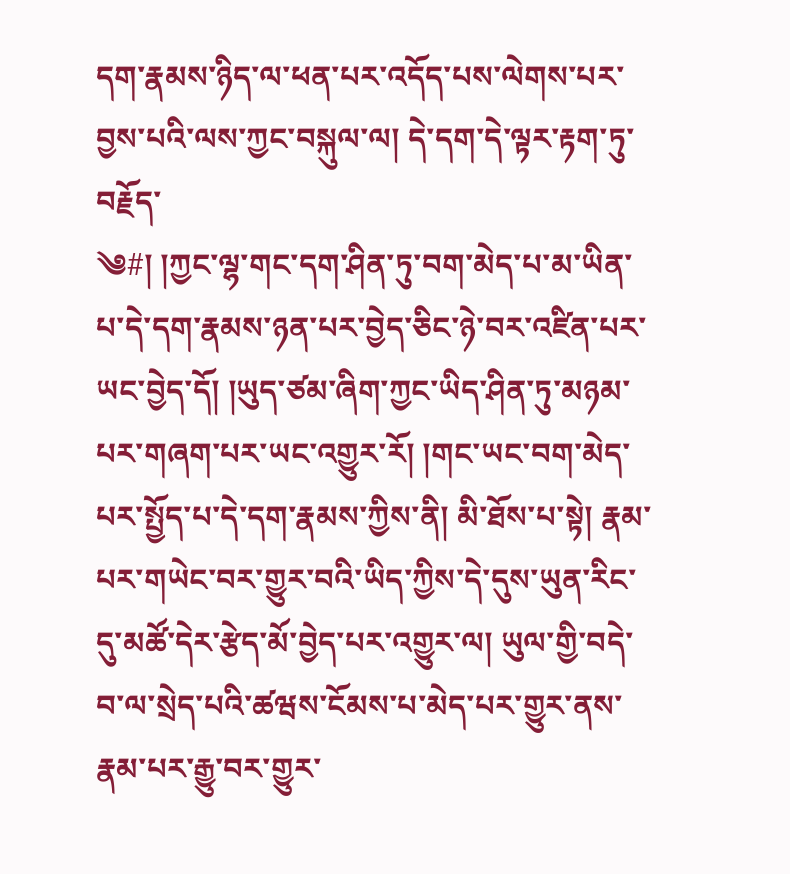དག་རྣམས་ཉིད་ལ་ཕན་པར་འདོད་པས་ལེགས་པར་བྱས་པའི་ལས་ཀྱང་བསྐུལ་ལ། དེ་དག་དེ་ལྟར་རྟག་ཏུ་བརྗོད་
༄#། །ཀྱང་ལྷ་གང་དག་ཤིན་ཏུ་བག་མེད་པ་མ་ཡིན་པ་དེ་དག་རྣམས་ཉན་པར་བྱེད་ཅིང་ཉེ་བར་འཛིན་པར་ཡང་བྱེད་དོ། །ཡུད་ཙམ་ཞིག་ཀྱང་ཡིད་ཤིན་ཏུ་མཉམ་པར་གཞག་པར་ཡང་འགྱུར་རོ། །གང་ཡང་བག་མེད་པར་སྤྱོད་པ་དེ་དག་རྣམས་ཀྱིས་ནི། མི་ཐོས་པ་སྟེ། རྣམ་པར་གཡེང་བར་གྱུར་བའི་ཡིད་ཀྱིས་དེ་དུས་ཡུན་རིང་དུ་མཚོ་དེར་རྩེད་མོ་བྱེད་པར་འགྱུར་ལ། ཡུལ་གྱི་བདེ་བ་ལ་སྲེད་པའི་ཚཝས་ངོམས་པ་མེད་པར་གྱུར་ནས་རྣམ་པར་རྒྱུ་བར་གྱུར་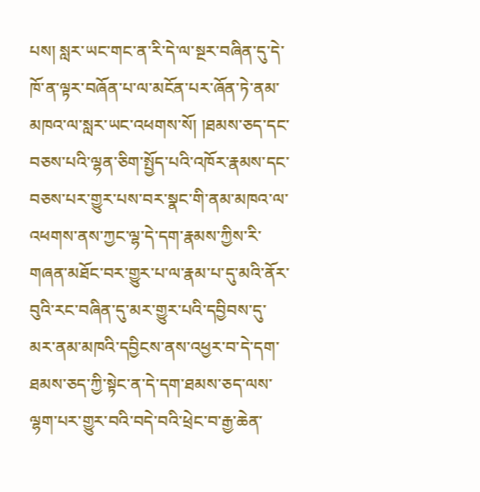པས། སླར་ཡང་གང་ན་རི་དེ་ལ་སྔར་བཞིན་དུ་དེ་ཁོ་ན་ལྟར་བཞོན་པ་ལ་མངོན་པར་ཞོན་ཏེ་ནམ་མཁའ་ལ་སླར་ཡང་འཕགས་སོ། །ཐམས་ཅད་དང་བཅས་པའི་ལྷན་ཅིག་སྤྱོད་པའི་འཁོར་རྣམས་དང་བཅས་པར་གྱུར་པས་བར་སྣང་གི་ནམ་མཁའ་ལ་འཕགས་ནས་ཀྱང་ལྷ་དེ་དག་རྣམས་ཀྱིས་རི་གཞན་མཐོང་བར་གྱུར་པ་ལ་རྣམ་པ་དུ་མའི་ནོར་བུའི་རང་བཞིན་དུ་མར་གྱུར་པའི་དབྱིབས་དུ་མར་ནམ་མཁའི་དབྱིངས་ནས་འཕྱར་བ་དེ་དག་ཐམས་ཅད་ཀྱི་སྟེང་ན་དེ་དག་ཐམས་ཅད་ལས་ལྷག་པར་གྱུར་བའི་བདེ་བའི་ཕྲེང་བ་རྒྱ་ཆེན་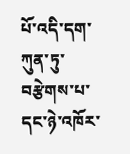པོ་འདི་དག་ཀུན་ཏུ་བརྩེགས་པ་དང་ཉེ་འཁོར་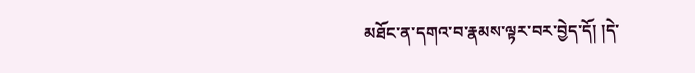མཐོང་ན་དགའ་བ་རྣམས་ལྟར་བར་བྱེད་དོ། །དེ་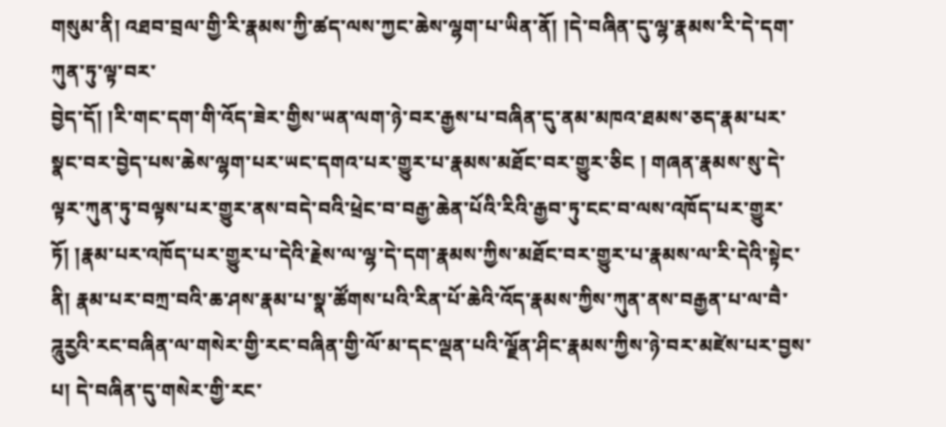གསུམ་ནི། འཐབ་བྲལ་གྱི་རི་རྣམས་ཀྱི་ཚད་ལས་ཀྱང་ཆེས་ལྷག་པ་ཡིན་ནོ། །དེ་བཞིན་དུ་ལྷ་རྣམས་རི་དེ་དག་ཀུན་ཏུ་ལྟ་བར་
བྱེད་དོ། །རི་གང་དག་གི་འོད་ཟེར་གྱིས་ཡན་ལག་ཉེ་བར་རྒྱས་པ་བཞིན་དུ་ནམ་མཁའ་ཐམས་ཅད་རྣམ་པར་སྣང་བར་བྱེད་པས་ཆེས་ལྷག་པར་ཡང་དགའ་པར་གྱུར་པ་རྣམས་མཐོང་བར་གྱུར་ཅིང ། གཞན་རྣམས་སུ་དེ་ལྟར་ཀུན་ཏུ་བལྟས་པར་གྱུར་ནས་བདེ་བའི་ཕྲེང་བ་བརྒྱ་ཆེན་པོའི་རིའི་རྒྱབ་ཏུ་ངང་བ་ལས་འཁོད་པར་གྱུར་ཏོ། །རྣམ་པར་འཁོད་པར་གྱུར་པ་དེའི་རྗེས་ལ་ལྷ་དེ་དག་རྣམས་ཀྱིས་མཐོང་བར་གྱུར་པ་རྣམས་ལ་རི་དེའི་སྟེང་ནི། རྣམ་པར་བཀྲ་བའི་ཆ་ཤས་རྣམ་པ་སྣ་ཚོགས་པའི་རིན་པོ་ཆེའི་འོད་རྣམས་ཀྱིས་ཀུན་ནས་བརྒྱན་པ་ལ་བཻ་ཌཱུརྱའི་རང་བཞིན་ལ་གསེར་གྱི་རང་བཞིན་གྱི་ལོ་མ་དང་ལྡན་པའི་ལྗོན་ཤིང་རྣམས་ཀྱིས་ཉེ་བར་མཛེས་པར་བྱས་པ། དེ་བཞིན་དུ་གསེར་གྱི་རང་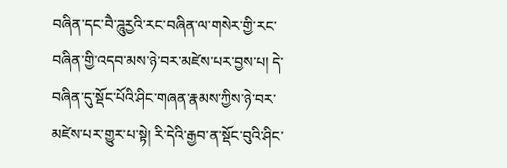བཞིན་དང་བཻ་ཌཱུརྱའི་རང་བཞིན་ལ་གསེར་གྱི་རང་བཞིན་གྱི་འདབ་མས་ཉེ་བར་མཛེས་པར་བྱས་པ། དེ་བཞིན་དུ་སྡོང་པོའི་ཤིང་གཞན་རྣམས་ཀྱིས་ཉེ་བར་མཛེས་པར་གྱུར་པ་སྟེ། རི་དེའི་རྒྱབ་ན་སྡོང་བུའི་ཤིང་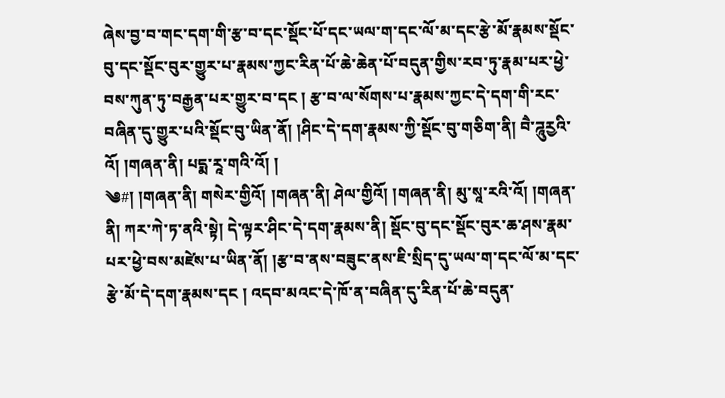ཞེས་བྱ་བ་གང་དག་གི་རྩ་བ་དང་སྡོང་པོ་དང་ཡལ་ག་དང་ལོ་མ་དང་རྩེ་མོ་རྣམས་སྡོང་བུ་དང་སྡོང་བུར་གྱུར་པ་རྣམས་ཀྱང་རིན་པོ་ཆེ་ཆེན་པོ་བདུན་གྱིས་རབ་ཏུ་རྣམ་པར་ཕྱེ་བས་ཀུན་ཏུ་བརྒྱན་པར་གྱུར་བ་དང ། རྩ་བ་ལ་སོགས་པ་རྣམས་ཀྱང་དེ་དག་གི་རང་བཞིན་དུ་གྱུར་པའི་སྡོང་བུ་ཡིན་ནོ། །ཤིང་དེ་དག་རྣམས་ཀྱི་སྡོང་བུ་གཅིག་ནི། བཻ་ཌཱུརྱའི་འོ། །གཞན་ནི། པདྨ་རཱ་གའི་འོ། །
༄#། །གཞན་ནི། གསེར་གྱིའོ། །གཞན་ནི། ཤེལ་གྱིའོ། །གཞན་ནི། མུ་སཱ་རའི་འོ། །གཞན་ནི། ཀར་ཀེ་ཏ་ནའི་སྟེ། དེ་ལྟར་ཤིང་དེ་དག་རྣམས་ནི། སྡོང་བུ་དང་སྡོང་བུར་ཆ་ཤས་རྣམ་པར་ཕྱེ་བས་མཛེས་པ་ཡིན་ནོ། །རྩ་བ་ནས་བཟུང་ནས་ཇི་སྲིད་དུ་ཡལ་ག་དང་ལོ་མ་དང་རྩེ་མོ་དེ་དག་རྣམས་དང ། འདབ་མའང་དེ་ཁོ་ན་བཞིན་དུ་རིན་པོ་ཆེ་བདུན་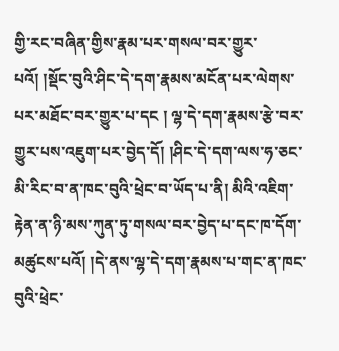གྱི་རང་བཞིན་གྱིས་རྣམ་པར་གསལ་བར་གྱུར་པའོ། །སྡོང་བུའི་ཤིང་དེ་དག་རྣམས་མངོན་པར་ལེགས་པར་མཐོང་བར་གྱུར་པ་དང ། ལྷ་དེ་དག་རྣམས་རྩེ་བར་གྱུར་པས་འཇུག་པར་བྱེད་དོ། །ཤིང་དེ་དག་ལས་ཧ་ཅང་མི་རིང་བ་ན་ཁང་བུའི་ཕྲེང་བ་ཡོད་པ་ནི། མིའི་འཇིག་རྟེན་ན་ཉི་མས་ཀུན་ཏུ་གསལ་བར་བྱེད་པ་དང་ཁ་དོག་མཚུངས་པའོ། །དེ་ནས་ལྷ་དེ་དག་རྣམས་པ་གང་ན་ཁང་བུའི་ཕྲེང་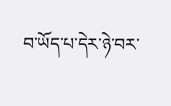བ་ཡོད་པ་དེར་ཉེ་བར་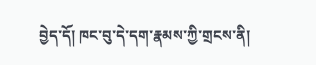བྱེད་དོ། ཁང་བུ་དེ་དག་རྣམས་ཀྱི་གྲངས་ནི།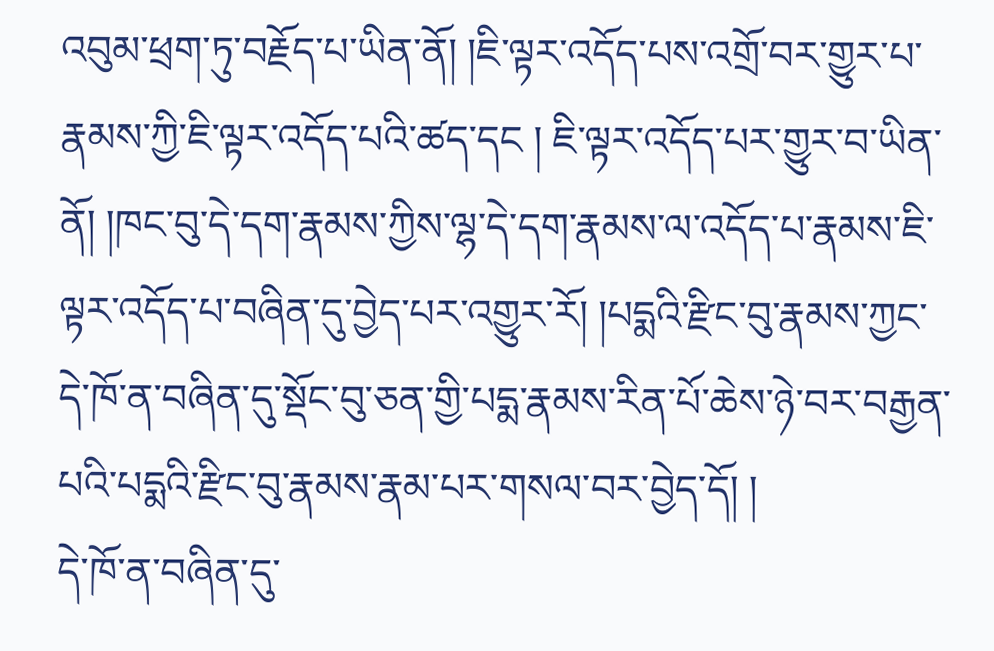འབུམ་ཕྲག་ཏུ་བརྗོད་པ་ཡིན་ནོ། །ཇི་ལྟར་འདོད་པས་འགྲོ་བར་གྱུར་པ་རྣམས་ཀྱི་ཇི་ལྟར་འདོད་པའི་ཚད་དང ། ཇི་ལྟར་འདོད་པར་གྱུར་བ་ཡིན་ནོ། །ཁང་བུ་དེ་དག་རྣམས་ཀྱིས་ལྷ་དེ་དག་རྣམས་ལ་འདོད་པ་རྣམས་ཇི་ལྟར་འདོད་པ་བཞིན་དུ་བྱེད་པར་འགྱུར་རོ། །པདྨའི་རྫིང་བུ་རྣམས་ཀྱང་དེ་ཁོ་ན་བཞིན་དུ་སྡོང་བུ་ཅན་གྱི་པདྨ་རྣམས་རིན་པོ་ཆེས་ཉེ་བར་བརྒྱན་པའི་པདྨའི་རྫིང་བུ་རྣམས་རྣམ་པར་གསལ་བར་བྱེད་དོ། །
དེ་ཁོ་ན་བཞིན་དུ་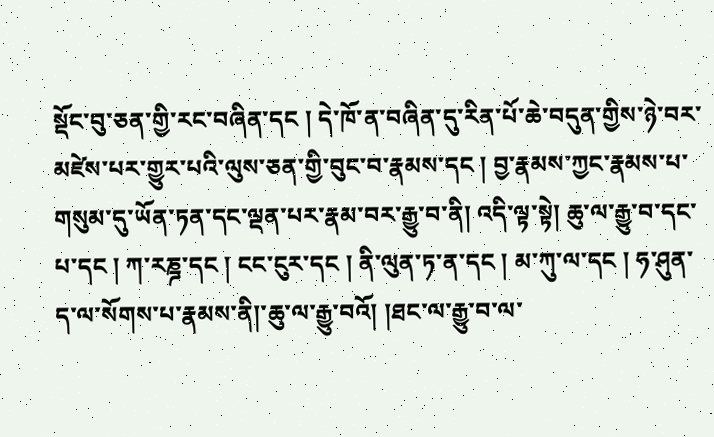སྡོང་བུ་ཅན་གྱི་རང་བཞིན་དང ། དེ་ཁོ་ན་བཞིན་དུ་རིན་པོ་ཆེ་བདུན་གྱིས་ཉེ་བར་མཛེས་པར་གྱུར་པའི་ལུས་ཅན་གྱི་བུང་བ་རྣམས་དང ། བྱ་རྣམས་ཀྱང་རྣམས་པ་གསུམ་དུ་ཡོན་ཏན་དང་ལྡན་པར་རྣམ་བར་རྒྱུ་བ་ནི། འདི་ལྟ་སྟེ། ཆུ་ལ་རྒྱུ་བ་དང་པ་དང ། ཀ་རཎྜ་དང ། ངང་ངུར་དང ། ནི་ལུན་ཏ་ན་དང ། མ་ཀུ་ལ་དང ། ཧ་ཤུན་ད་ལ་སོགས་པ་རྣམས་ནི།་ཆུ་ལ་རྒྱུ་བའོ། །ཐང་ལ་རྒྱུ་བ་ལ་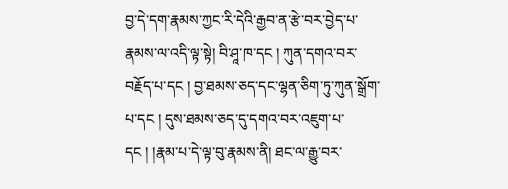བྱ་དེ་དག་རྣམས་ཀྱང་རི་དེའི་རྒྱབ་ན་རྩེ་བར་བྱེད་པ་རྣམས་ལ་འདི་ལྟ་སྟེ། བི་ཤཱ་ཁ་དང ། ཀུན་དགའ་བར་བརྗོད་པ་དང ། བྱ་ཐམས་ཅད་དང་ལྷན་ཅིག་ཏུ་ཀུན་སྒྲོག་པ་དང ། དུས་ཐམས་ཅད་དུ་དགའ་བར་འཇུག་པ་དང ། །རྣམ་པ་དེ་ལྟ་བུ་རྣམས་ནི། ཐང་ལ་རྒྱུ་བར་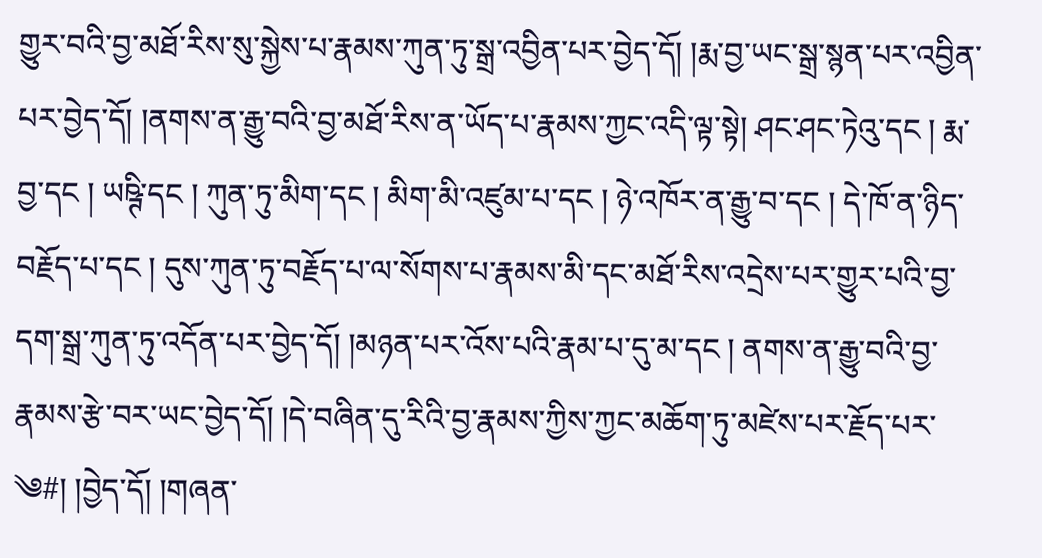གྱུར་བའི་བྱ་མཐོ་རིས་སུ་སྐྱེས་པ་རྣམས་ཀུན་ཏུ་སྒྲ་འབྱིན་པར་བྱེད་དོ། །རྨ་བྱ་ཡང་སྒྲ་སྙན་པར་འབྱིན་པར་བྱེད་དོ། །ནགས་ན་རྒྱུ་བའི་བྱ་མཐོ་རིས་ན་ཡོད་པ་རྣམས་ཀྱང་འདི་ལྟ་སྟེ། ཤང་ཤང་ཏེའུ་དང ། རྨ་བྱ་དང ། ཡཥྚི་དང ། ཀུན་ཏུ་མིག་དང ། མིག་མི་འཛུམ་པ་དང ། ཉེ་འཁོར་ན་རྒྱུ་བ་དང ། དེ་ཁོ་ན་ཉིད་བརྗོད་པ་དང ། དུས་ཀུན་ཏུ་བརྗོད་པ་ལ་སོགས་པ་རྣམས་མི་དང་མཐོ་རིས་འདྲེས་པར་གྱུར་པའི་བྱ་དག་སྒྲ་ཀུན་ཏུ་འདོན་པར་བྱེད་དོ། །མཉན་པར་འོས་པའི་རྣམ་པ་དུ་མ་དང ། ནགས་ན་རྒྱུ་བའི་བྱ་རྣམས་རྩེ་བར་ཡང་བྱེད་དོ། །དེ་བཞིན་དུ་རིའི་བྱ་རྣམས་ཀྱིས་ཀྱང་མཆོག་ཏུ་མཛེས་པར་རྗོད་པར་
༄#། །བྱེད་དོ། །གཞན་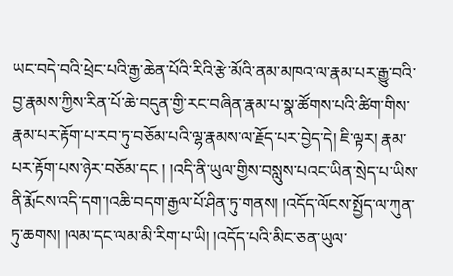ཡང་བདེ་བའི་ཕྲེང་པའི་རྒྱ་ཆེན་པོའི་རིའི་རྩེ་མོའི་ནམ་མཁའ་ལ་རྣམ་པར་རྒྱུ་བའི་བྱ་རྣམས་ཀྱིས་རིན་པོ་ཆེ་བདུན་གྱི་རང་བཞིན་རྣམ་པ་སྣ་ཚོགས་པའི་ཚིག་གིས་རྣམ་པར་རྟོག་པ་རབ་ཏུ་བཅོམ་པའི་ལྷ་རྣམས་ལ་རྗོད་པར་བྱེད་དེ། ཇི་ལྟར། རྣམ་པར་རྟོག་པས་ཉེར་བཅོམ་དང ། །འདི་ནི་ཡུལ་གྱིས་བསླུས་པའང་ཡིན་སྲེད་པ་ཡིས་ནི་རྨོངས་འདི་དག་།འཆི་བདག་རྒྱལ་པོ་ཤིན་ཏུ་གནས། །འདོད་ལོངས་སྤྱོད་ལ་ཀུན་ཏུ་ཆགས། །ལམ་དང་ལམ་མི་རིག་པ་ཡི། །འདོད་པའི་མིང་ཅན་ཡུལ་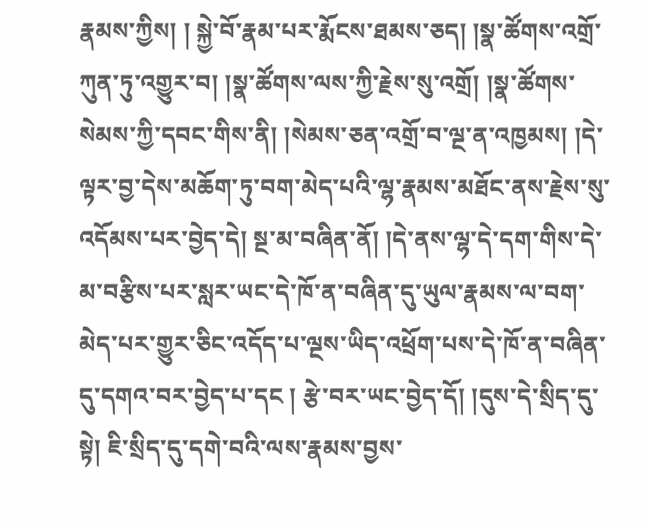རྣམས་ཀྱིས། ། སྐྱེ་བོ་རྣམ་པར་རྨོངས་ཐམས་ཅད། །སྣ་ཚོགས་འགྲོ་ཀུན་ཏུ་འགྱུར་བ། །སྣ་ཚོགས་ལས་ཀྱི་རྗེས་སུ་འགྲོ། །སྣ་ཚོགས་སེམས་ཀྱི་དབང་གིས་ནི། །སེམས་ཅན་འགྲོ་བ་ལྔ་ན་འཁྱམས། །དེ་ལྟར་བྱ་དེས་མཆོག་ཏུ་བག་མེད་པའི་ལྷ་རྣམས་མཐོང་ནས་རྗེས་སུ་འདོམས་པར་བྱེད་དེ། སྔ་མ་བཞིན་ནོ། །དེ་ནས་ལྷ་དེ་དག་གིས་དེ་མ་བརྩིས་པར་སླར་ཡང་དེ་ཁོ་ན་བཞིན་དུ་ཡུལ་རྣམས་ལ་བག་མེད་པར་གྱུར་ཅིང་འདོད་པ་ལྔས་ཡིད་འཕྲོག་པས་དེ་ཁོ་ན་བཞིན་དུ་དགའ་བར་བྱེད་པ་དང ། རྩེ་བར་ཡང་བྱེད་དོ། །དུས་དེ་སྲིད་དུ་སྟེ། ཇི་སྲིད་དུ་དགེ་བའི་ལས་རྣམས་བྱས་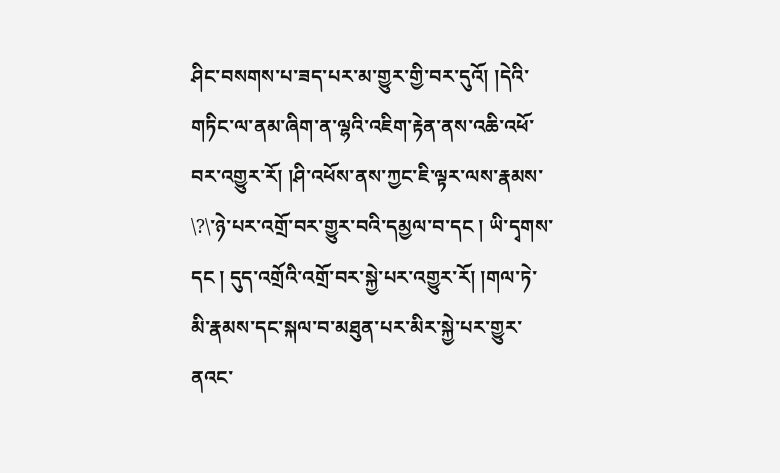ཤིང་བསགས་པ་ཟད་པར་མ་གྱུར་གྱི་བར་དུའོ། །དེའི་གཏིང་ལ་ནམ་ཞིག་ན་ལྷའི་འཇིག་རྟེན་ནས་འཆི་འཕོ་བར་འགྱུར་རོ། །ཤི་འཕོས་ནས་ཀྱང་ཇི་ལྟར་ལས་རྣམས་
\?\་ཉེ་པར་འགྲོ་བར་གྱུར་བའི་དམྱལ་བ་དང ། ཡི་དྭགས་དང ། དུད་འགྲོའི་འགྲོ་བར་སྐྱེ་པར་འགྱུར་རོ། །གལ་ཏེ་མི་རྣམས་དང་སྐལ་བ་མཐུན་པར་མིར་སྐྱེ་པར་གྱུར་ནའང་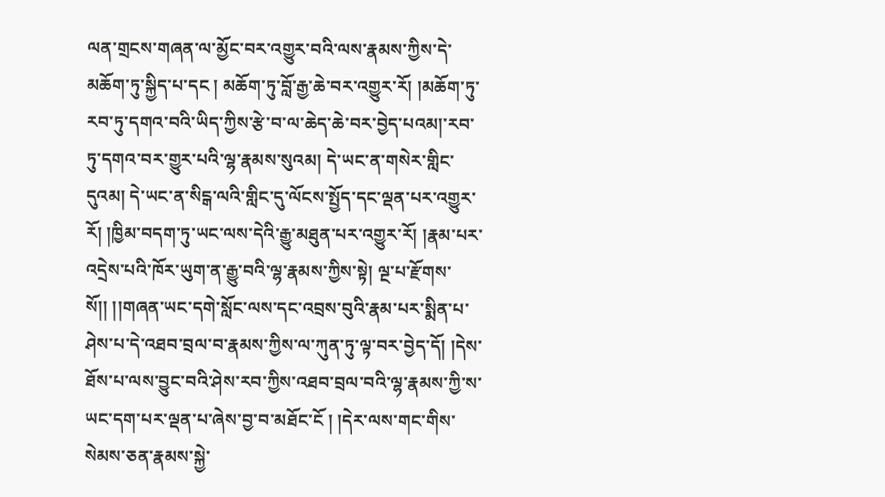ལན་གྲངས་གཞན་ལ་མྱོང་བར་འགྱུར་བའི་ལས་རྣམས་ཀྱིས་དེ་མཆོག་ཏུ་སྐྱིད་པ་དང ། མཆོག་ཏུ་བློ་རྒྱ་ཆེ་བར་འགྱུར་རོ། །མཆོག་ཏུ་རབ་ཏུ་དགའ་བའི་ཡིད་ཀྱིས་རྩེ་བ་ལ་ཆེད་ཆེ་བར་བྱེད་པའམ།་རབ་ཏུ་དགའ་བར་གྱུར་པའི་ལྷ་རྣམས་སུའམ། དེ་ཡང་ན་གསེར་གླིང་དུའམ། དེ་ཡང་ན་སིངྒ་ལའི་གླིང་དུ་ལོངས་སྤྱོད་དང་ལྡན་པར་འགྱུར་རོ། །ཁྱིམ་བདག་ཏུ་ཡང་ལས་དེའི་རྒྱུ་མཐུན་པར་འགྱུར་རོ། །རྣམ་པར་འདྲེས་པའི་ཁོར་ཡུག་ན་རྒྱུ་བའི་ལྷ་རྣམས་ཀྱིས་སྟེ། ལྔ་པ་རྫོགས་སོ།། །།གཞན་ཡང་དགེ་སློང་ལས་དང་འབྲས་བུའི་རྣམ་པར་སྨིན་པ་ཤེས་པ་དེ་འཐབ་བྲལ་བ་རྣམས་ཀྱིས་ལ་ཀུན་ཏུ་ལྟ་བར་བྱེད་དོ། །དེས་ཐོས་པ་ལས་བྱུང་བའི་ཤེས་རབ་ཀྱིས་འཐབ་བྲལ་བའི་ལྷ་རྣམས་ཀྱི་ས་ཡང་དག་པར་ལྡན་པ་ཞེས་བྱ་བ་མཐོང་ངོ ། །དེར་ལས་གང་གིས་སེམས་ཅན་རྣམས་སྐྱེ་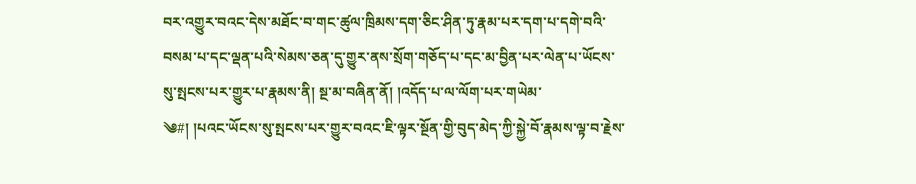བར་འགྱུར་བའང་དེས་མཐོང་བ་གང་ཚུལ་ཁྲིམས་དག་ཅིང་ཤིན་ཏུ་རྣམ་པར་དག་པ་དགེ་བའི་བསམ་པ་དང་ལྡན་པའི་སེམས་ཅན་དུ་གྱུར་ནས་སྲོག་གཅོད་པ་དང་མ་བྱིན་པར་ལེན་པ་ཡོངས་སུ་སྤངས་པར་གྱུར་པ་རྣམས་ནི། སྔ་མ་བཞིན་ནོ། །འདོད་པ་ལ་ལོག་པར་གཡེམ་
༄#། །པའང་ཡོངས་སུ་སྤངས་པར་གྱུར་བའང་ཇི་ལྟར་སྔོན་གྱི་བུད་མེད་ཀྱི་སྐྱེ་བོ་རྣམས་ལྟ་བ་རྗེས་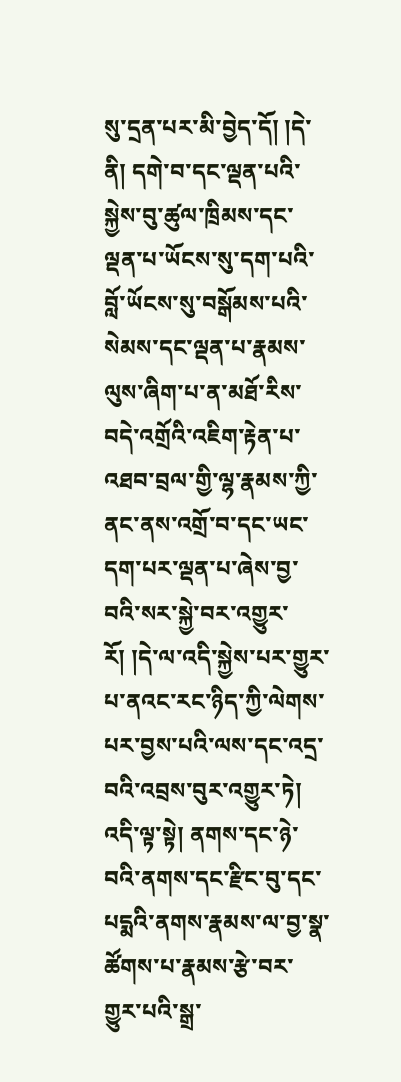སུ་དྲན་པར་མི་བྱེད་དོ། །དེ་ནི། དགེ་བ་དང་ལྡན་པའི་སྐྱེས་བུ་ཚུལ་ཁྲིམས་དང་ལྡན་པ་ཡོངས་སུ་དག་པའི་བློ་ཡོངས་སུ་བསྒོམས་པའི་སེམས་དང་ལྡན་པ་རྣམས་ལུས་ཞིག་པ་ན་མཐོ་རིས་བདེ་འགྲོའི་འཇིག་རྟེན་པ་འཐབ་བྲལ་གྱི་ལྷ་རྣམས་ཀྱི་ནང་ནས་འགྲོ་བ་དང་ཡང་དག་པར་ལྡན་པ་ཞེས་བྱ་བའི་སར་སྐྱེ་བར་འགྱུར་རོ། །དེ་ལ་འདི་སྐྱེས་པར་གྱུར་པ་ནའང་རང་ཉིད་ཀྱི་ལེགས་པར་བྱས་པའི་ལས་དང་འདྲ་བའི་འབྲས་བུར་འགྱུར་ཏེ། འདི་ལྟ་སྟེ། ནགས་དང་ཉེ་བའི་ནགས་དང་རྫིང་བུ་དང་པདྨའི་ནགས་རྣམས་ལ་བྱ་སྣ་ཚོགས་པ་རྣམས་རྩེ་བར་གྱུར་པའི་སྒྲ་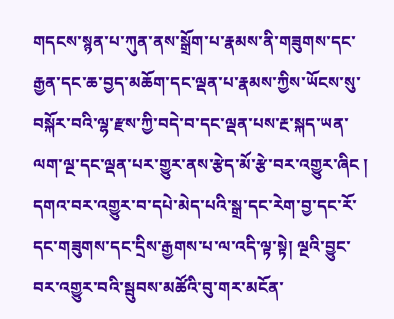གདངས་སྙན་པ་ཀུན་ནས་སྒྲོག་པ་རྣམས་ནི་གཟུགས་དང་རྒྱན་དང་ཆ་བྱད་མཆོག་དང་ལྡན་པ་རྣམས་ཀྱིས་ཡོངས་སུ་བསྐོར་བའི་ལྷ་རྫས་ཀྱི་བདེ་བ་དང་ལྡན་པས་རྔ་སྐད་ཡན་ལག་ལྔ་དང་ལྡན་པར་གྱུར་ནས་རྩེད་མོ་རྩེ་བར་འགྱུར་ཞིང ། དགའ་བར་འགྱུར་བ་དཔེ་མེད་པའི་སྒྲ་དང་རེག་བྱ་དང་རོ་དང་གཟུགས་དང་དྲིས་རྒྱགས་པ་ལ་འདི་ལྟ་སྟེ། ལྔའི་བྱུང་བར་འགྱུར་བའི་སྦུབས་མཚོའི་བུ་གར་མངོན་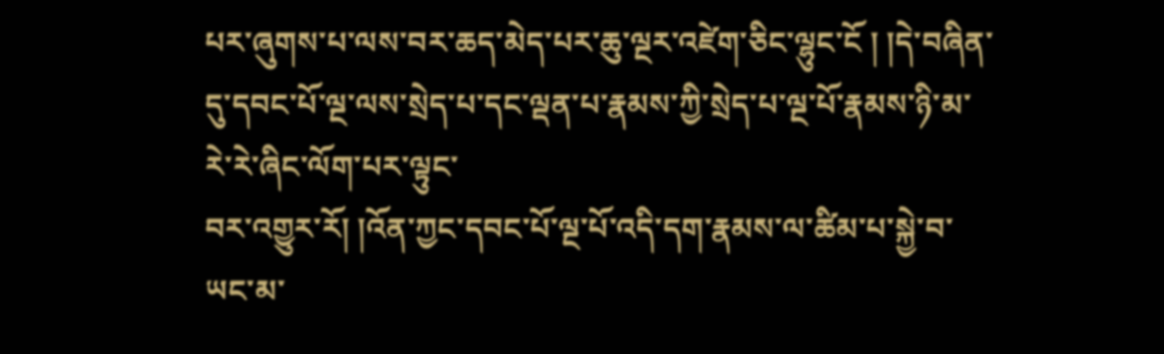པར་ཞུགས་པ་ལས་བར་ཆད་མེད་པར་ཆུ་ལྔར་འཛེག་ཅིང་ལྷུང་ངོ ། །དེ་བཞིན་དུ་དབང་པོ་ལྔ་ལས་སྲེད་པ་དང་ལྡན་པ་རྣམས་ཀྱི་སྲེད་པ་ལྔ་པོ་རྣམས་ཉི་མ་རེ་རེ་ཞིང་ལོག་པར་ལྟུང་
བར་འགྱུར་རོ། །འོན་ཀྱང་དབང་པོ་ལྔ་པོ་འདི་དག་རྣམས་ལ་ཚིམ་པ་སྐྱེ་བ་ཡང་མ་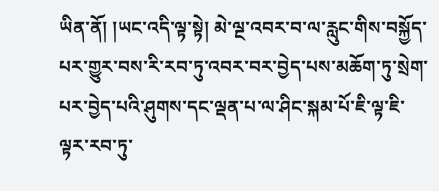ཡིན་ནོ། །ཡང་འདི་ལྟ་སྟེ། མེ་ལྔ་འབར་བ་ལ་རླུང་གིས་བསྐྱོད་པར་གྱུར་བས་རི་རབ་ཏུ་འབར་བར་བྱེད་པས་མཆོག་ཏུ་སྲེག་པར་བྱེད་པའི་ཤུགས་དང་ལྡན་པ་ལ་ཤིང་སྐམ་པོ་ཇི་ལྟ་ཇི་ལྟར་རབ་ཏུ་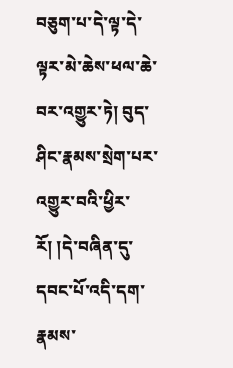བཅུག་པ་དེ་ལྟ་དེ་ལྟར་མེ་ཆེས་ཕལ་ཆེ་བར་འགྱུར་ཏེ། བུད་ཤིང་རྣམས་སྲེག་པར་འགྱུར་བའི་ཕྱིར་རོ། །དེ་བཞིན་དུ་དབང་པོ་འདི་དག་རྣམས་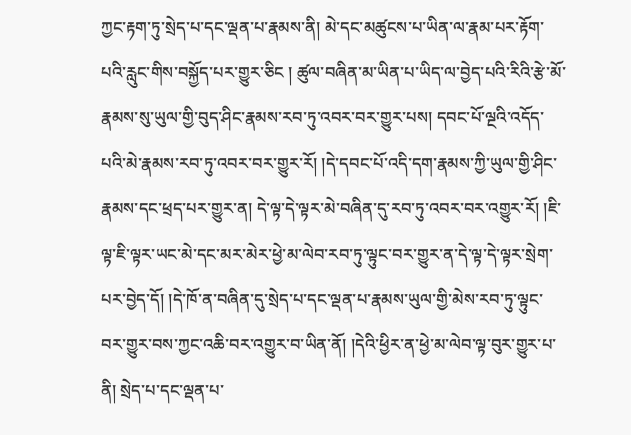ཀྱང་རྟག་ཏུ་སྲེད་པ་དང་ལྡན་པ་རྣམས་ནི། མེ་དང་མཚུངས་པ་ཡིན་ལ་རྣམ་པར་རྟོག་པའི་རླུང་གིས་བསྐྱོད་པར་གྱུར་ཅིང ། ཚུལ་བཞིན་མ་ཡིན་པ་ཡིད་ལ་བྱེད་པའི་རིའི་རྩེ་མོ་རྣམས་སུ་ཡུལ་གྱི་བུད་ཤིང་རྣམས་རབ་ཏུ་འབར་བར་གྱུར་པས། དབང་པོ་ལྔའི་འདོད་པའི་མེ་རྣམས་རབ་ཏུ་འབར་བར་གྱུར་རོ། །དེ་དབང་པོ་འདི་དག་རྣམས་ཀྱི་ཡུལ་གྱི་ཤིང་རྣམས་དང་ཕྲད་པར་གྱུར་ན། དེ་ལྟ་དེ་ལྟར་མེ་བཞིན་དུ་རབ་ཏུ་འབར་བར་འགྱུར་རོ། །ཇི་ལྟ་ཇི་ལྟར་ཡང་མེ་དང་མར་མེར་ཕྱེ་མ་ལེབ་རབ་ཏུ་ལྟུང་བར་གྱུར་ན་དེ་ལྟ་དེ་ལྟར་སྲེག་པར་བྱེད་དོ། །དེ་ཁོ་ན་བཞིན་དུ་སྲེད་པ་དང་ལྡན་པ་རྣམས་ཡུལ་གྱི་མེས་རབ་ཏུ་ལྟུང་བར་གྱུར་བས་ཀྱང་འཆི་བར་འགྱུར་བ་ཡིན་ནོ། །དེའི་ཕྱིར་ན་ཕྱེ་མ་ལེབ་ལྟ་བུར་གྱུར་པ་ནི། སྲེད་པ་དང་ལྡན་པ་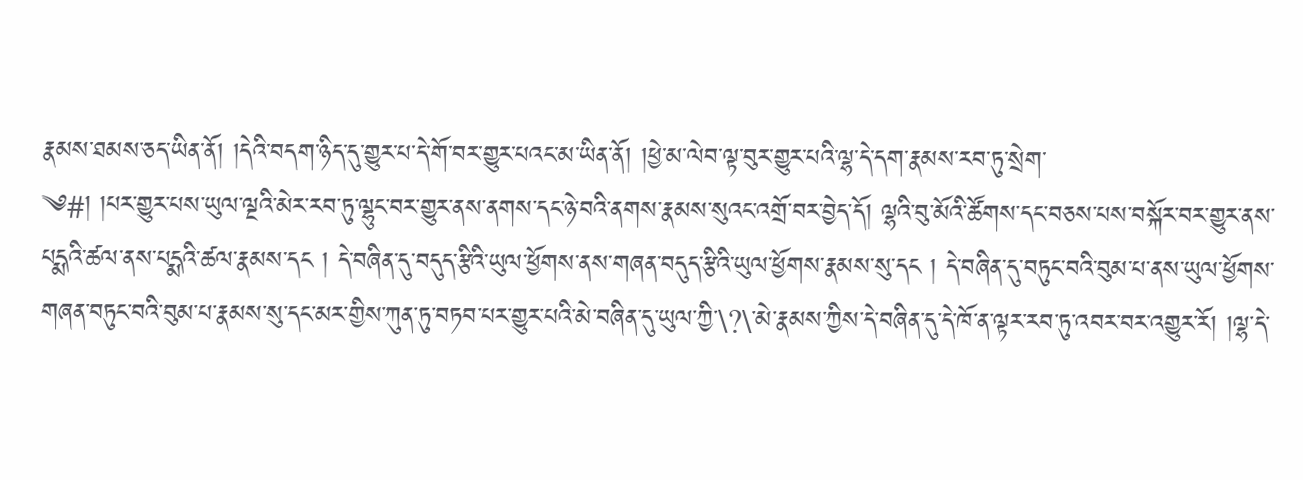རྣམས་ཐམས་ཅད་ཡིན་ནོ། །དེའི་བདག་ཉིད་དུ་གྱུར་པ་དེ་གོ་བར་གྱུར་པའང་མ་ཡིན་ནོ། །ཕྱེ་མ་ལེབ་ལྟ་བུར་གྱུར་པའི་ལྷ་དེ་དག་རྣམས་རབ་ཏུ་སྲེག་
༄#། །པར་གྱུར་པས་ཡུལ་ལྔའི་མེར་རབ་ཏུ་ལྷུང་བར་གྱུར་ནས་ནགས་དང་ཉེ་བའི་ནགས་རྣམས་སུའང་འགྲོ་བར་བྱེད་དོ། ལྷའི་བུ་མོའི་ཚོགས་དང་བཅས་པས་བསྐོར་བར་གྱུར་ནས་པདྨའི་ཚལ་ནས་པདྨའི་ཚལ་རྣམས་དང ། དེ་བཞིན་དུ་བདུད་རྩིའི་ཡུལ་ཕྱོགས་ནས་གཞན་བདུད་རྩིའི་ཡུལ་ཕྱོགས་རྣམས་སུ་དང ། དེ་བཞིན་དུ་བཏུང་བའི་བུམ་པ་ནས་ཡུལ་ཕྱོགས་གཞན་བཏུང་བའི་བུམ་པ་རྣམས་སུ་དང་མར་གྱིས་ཀུན་ཏུ་བཏབ་པར་གྱུར་པའི་མེ་བཞིན་དུ་ཡུལ་ཀྱི་\?\་མེ་རྣམས་ཀྱིས་དེ་བཞིན་དུ་དེ་ཁོ་ན་ལྟར་རབ་ཏུ་འབར་བར་འགྱུར་རོ། །ལྷ་དེ་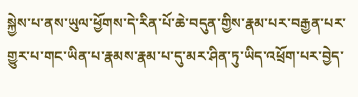སྐྱེས་པ་ནས་ཡུལ་ཕྱོགས་དེ་རིན་པོ་ཆེ་བདུན་གྱིས་རྣམ་པར་བརྒྱན་པར་གྱུར་པ་གང་ཡིན་པ་རྣམས་རྣམ་པ་དུ་མར་ཤིན་ཏུ་ཡིད་འཕྲོག་པར་བྱེད་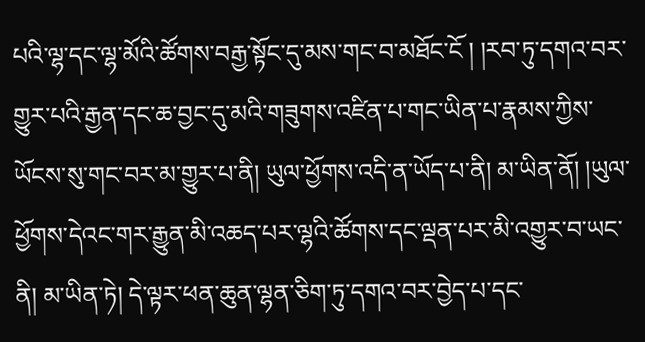པའི་ལྷ་དང་ལྷ་མོའི་ཚོགས་བརྒྱ་སྟོང་དུ་མས་གང་བ་མཐོང་ངོ ། །རབ་ཏུ་དགའ་བར་གྱུར་པའི་རྒྱན་དང་ཆ་བྱང་དུ་མའི་གཟུགས་འཛིན་པ་གང་ཡིན་པ་རྣམས་ཀྱིས་ཡོངས་སུ་གང་བར་མ་གྱུར་པ་ནི། ཡུལ་ཕྱོགས་འདི་ན་ཡོད་པ་ནི། མ་ཡིན་ནོ། །ཡུལ་ཕྱོགས་དེའང་གར་རྒྱུན་མི་འཆད་པར་ལྷའི་ཚོགས་དང་ལྡན་པར་མི་འགྱུར་བ་ཡང་ནི། མ་ཡིན་ཏེ། དེ་ལྟར་ཕན་ཆུན་ལྷན་ཅིག་ཏུ་དགའ་བར་བྱེད་པ་དང་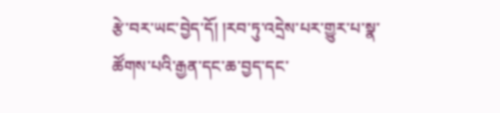རྩེ་བར་ཡང་བྱེད་དོ། །རབ་ཏུ་འདྲེས་པར་གྱུར་པ་སྣ་ཚོགས་པའི་རྒྱན་དང་ཆ་བྱད་དང་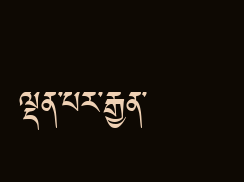ལྡན་པར་རྒྱན་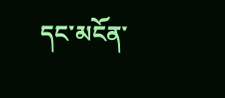དང་མངོན་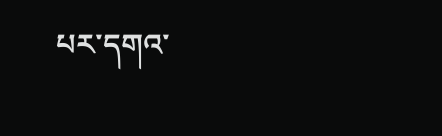པར་དགའ་